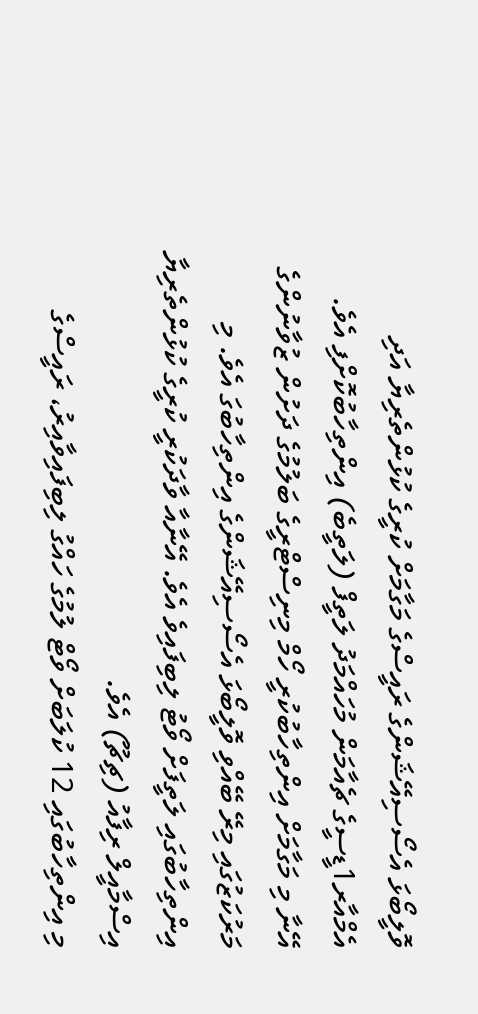ވޮލީބޯޅަ އެސޯސިއޭޝަންގެ ރައީސްގެ މަގާމަށް ކުރީގެ ކުޅުންތެރިޔާ އަދި އެމްއާރ1ޑީސީގެ ޗެއާމަން މުހައްމަދު ލަތީފް (ލަތީބެ) އިންތިހާބުކޮށްފި އެވެ.
އޭނާ މި މަގާމަށް އިންތިހާބުކުރީ ހޯމް މިނިސްޓްރީގެ ބަލުމުގެ ދަށުން ޒުވާނުންގެ މަރުކަޒުގައި މިރޭ ބޭއްވި ވޮލީބޯޅަ އެސޯސިއޭޝަންގެ އިންތިހާބުގަ އެވެ. މި އިންތިހާބުގައި ލަތީފަށް ވޯޓު ލިބިފައިވެ އެވެ. އޭނާއާ ވާދަކުރީ ކުރީގެ ކުޅުންތެރިޔާ އިސްމާއީލް ރިފާއު (ޗިޗޫ) އެވެ.
މި އިންތިހާބުގައި 12 ކުލަބަށް ވޯޓް ލުމުގެ ހައްގު ލިބިފައިވާއިރު، ރައީސްގެ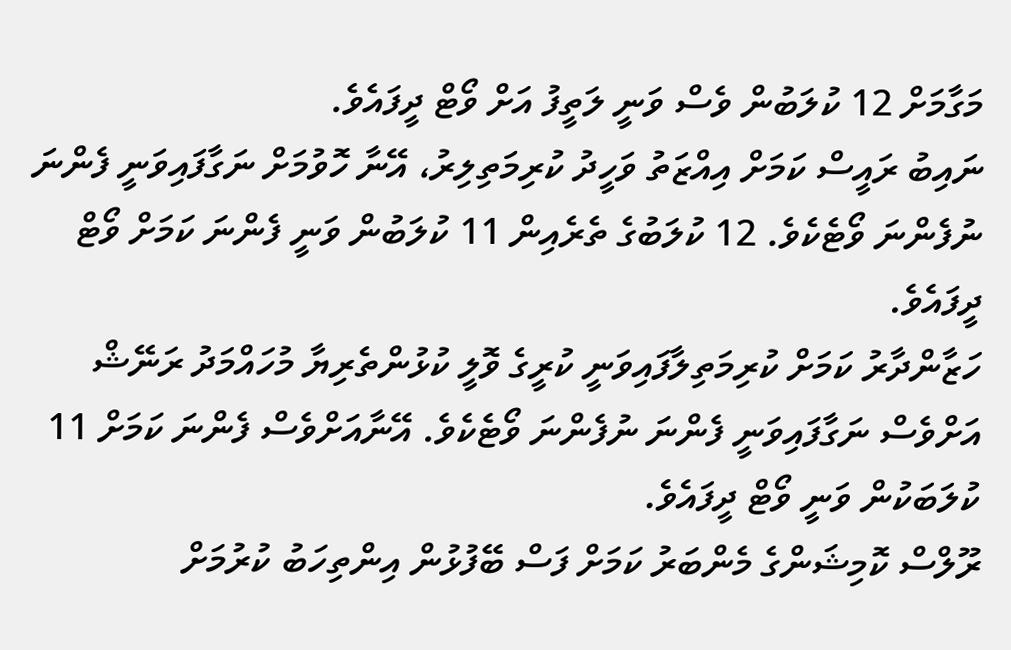މަގާމަށް 12 ކުލަބުން ވެސް ވަނީ ލަތީފު އަށް ވޯޓް ދީފައެވެ.
ނައިބު ރައީސް ކަމަށް އިއްޒަތު ވަހީދު ކުރިމަތިލިރު، އޭނާ ހޮވުމަށް ނަގާފައިވަނީ ފެންނަ ނުފެންނަ ވޯޓެކެވެ. 12 ކުލަބުގެ ތެރެއިން 11 ކުލަބުން ވަނީ ފެންނަ ކަމަށް ވޯޓް ދީފައެވެ.
ހަޒާންދާރު ކަމަށް ކުރިމަތިލާފައިވަނީ ކުރީގެ ވޮލީ ކުޅުންތެރިޔާ މުހައްމަދު ރަނޭޝް އަށްވެސް ނަގާފައިވަނީ ފެންނަ ނުފެންނަ ވޯޓެކެވެ. އޭނާއަށްވެސް ފެންނަ ކަމަށް 11 ކުލަބަކުން ވަނީ ވޯޓް ދީފައެވެ.
ރޫލްސް ކޮމިޝަންގެ މެންބަރު ކަމަށް ފަސް ބޭފުޅުން އިންތިހަބު ކުރުމަށް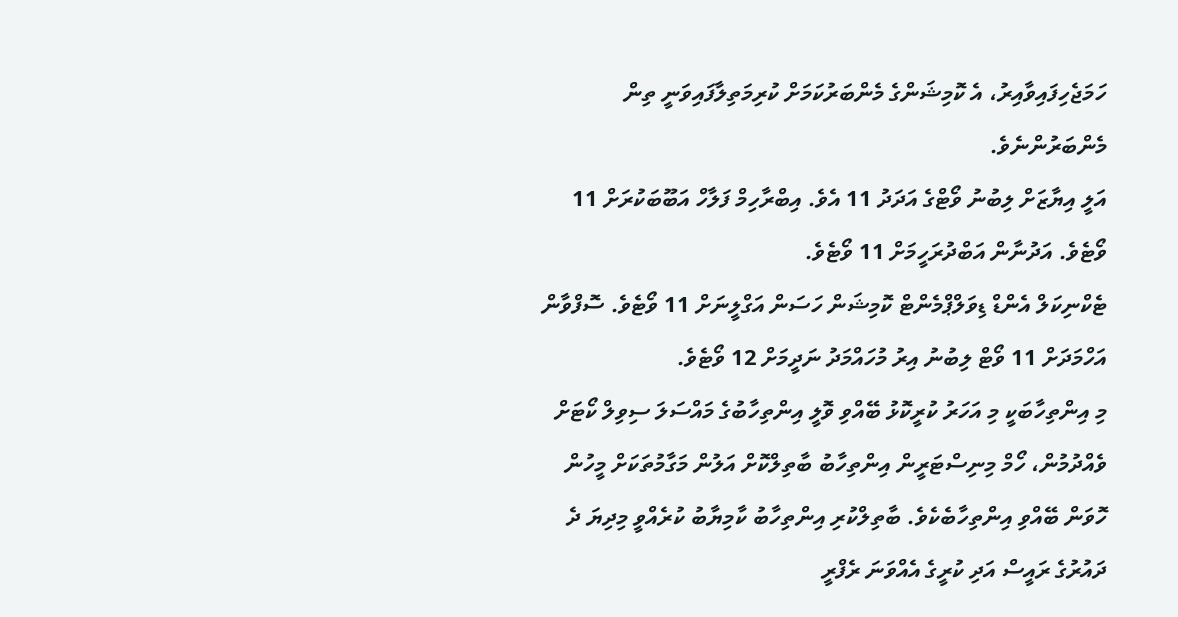ހަމަޖެހިފައިވާއިރު، އެ ކޮމިޝަންގެ މެންބަރުކަމަށް ކުރިމަތިލާފައިވަނީ ތިން މެންބަރުންނެވެ.
އަލީ އިޔާޒަށް ލިބުނު ވޯޓްގެ އަދަދު 11 އެވެ. އިބްރާހިމް ފަލާހް އަބޫބަކުރަށް 11 ވޯޓެވެ. އަދުނާން އަބްދުރަހީމަށް 11 ވޯޓެވެ.
ޓެކްނިކަލް އެންޑް ޑިވަލްޕްމެންޓް ކޮމިޝަން ހަސަން އަގްލީނަށް 11 ވޯޓެވެ. ސޮފްވާން އަހްމަދަށް 11 ވޯޓް ލިބުނު އިރު މުހައްމަދު ނަދީމަށް 12 ވޯޓެވެ.
މި އިންތިހާބަކީ މި އަހަރު ކުރީކޮޅު ބޭއްވި ވޮލީ އިންތިހާބުގެ މައްސަލަ ސިވިލް ކޯޓަށް ވެއްދުމުން، ހޯމް މިނިސްޓަރީން އިންތިހާބު ބާތިލްކޮށް އަލުން މަގާމުތަކަށް މީހުން ހޮވަން ބޭއްވި އިންތިހާބެކެވެ. ބާތިލްކުރި އިންތިހާބު ކާމިޔާބު ކުރެއްވީ މިދިޔަ ދެ ދައުރުގެ ރައީސް އަދި ކުރީގެ އެއްވަނަ ރެފްރީ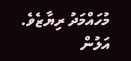މުހައްމަދު ރިޔާޒެވެ. އަލުން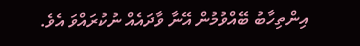އިންތިހާބު ބޭއްވުމުން އޭނާ ވާދައެއް ނުކުރައްވަ އެވެ.